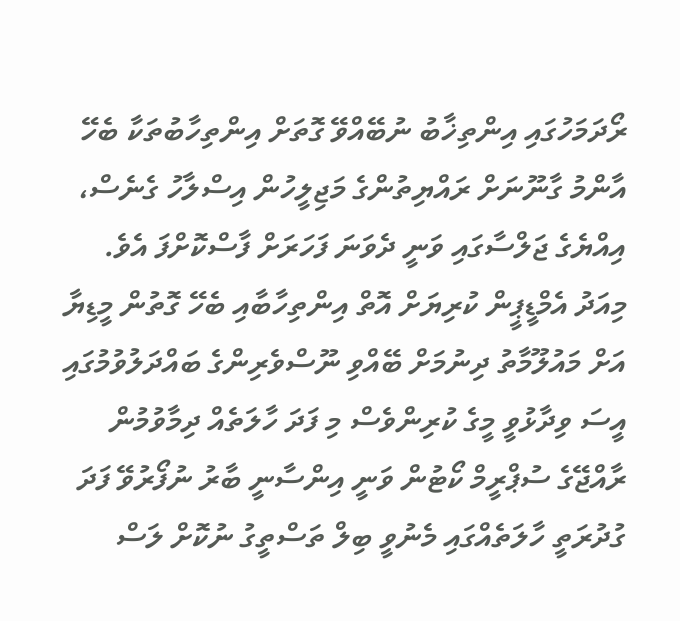ރޯދަމަހުގައި އިންތިޚާބު ނުބޭއްވޭ ގޮތަށް އިންތިހާބުތަކާ ބެހޭ އާންމު ގާނޫނަށް ރައްޔިތުންގެ މަޖިލީހުން އިސްލާހު ގެނެސް، އިއްޔެގެ ޖަލްސާގައި ވަނީ ދެވަނަ ފަހަރަށް ފާސްކޮށްފަ އެވެ.
މިއަދު އެމްޑީޕީން ކުރިޔަށް އޮތް އިންތިހާބާއި ބެހޭ ގޮތުން މީޑިޔާ އަށް މައުލޫމާތު ދިނުމަށް ބޭއްވި ނޫސްވެރިންގެ ބައްދަލުވުމުގައި އީސަ ވިދާޅުވީ މީގެ ކުރިންވެސް މި ފަދަ ހާލަތެއް ދިމާވުމުން ރާއްޖޭގެ ސުޕްރީމް ކޯޓުން ވަނީ އިންސާނީ ބާރު ނުފޯރުވޭ ފަދަ ގުދުރަތީ ހާލަތެއްގައި މެނުވީ ބިލް ތަސްތީގު ނުކޮށް ލަސް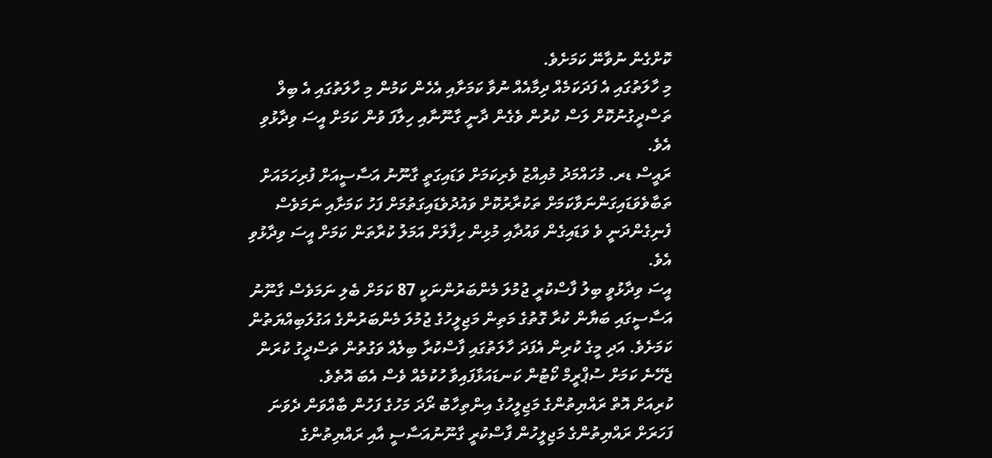ކޮށްގެން ނުވާނޭ ކަމަށެވެ.
މި ހާލަތުގައި އެ ފަދަކަމެއް ދިމާއެއް ނުވާ ކަމަށާއި އެހެން ކަމުން މި ހާލަތުގައި އެ ބިލް ތަސްދީގުނުކޮށް ލަސް ކުރުން ވެގެން ދާނީ ގާނޫނާއި ހިލާފަ ވުން ކަމަށް އީސަ ވިދާޅުވި އެވެ.
ރައީސް ޑރ. މުހައްމަދު މުއިއްޒު ވެރިކަމަށް ވަޑައިގަތީ ގާނޫނު އަސާސީއަށް ފުރިހަމައަށް ތަބާވެވަޑައިގަންނަވާކަމަށް ތަކުރާރުކޮށް ވައުދުވެޑައިގަތުމަށް ފަހު ކަމަށާއި ނަމަވެސް ފެނިގެންދަނީ ވެ ވަޑައިގެން ވައުދާއި މުޅިން ހިފާލަށް އަމަލު ކުރާތަން ކަމަށް އީސަ ވިދާޅުވި އެވެ.
އީސަ ވިދާޅުވީ ބިލު ފާސްކުރީ ޖުމުލަ މެންބަރުންނަކީ 87 ކަމަށް ބެލި ނަމަވެސް ގާނޫނު އަސާސީގައި ބަޔާން ކުރާ ގޮތުގެ މަތިން މަޖިލީހުގެ ޖުމުލަ މެންބަރުންގެ އަގުލަބިއްޔަތުން ކަމަށެވެ. އަދި މީގެ ކުރިން އެފަދަ ހާލަތުގައި ފާސްކުރާ ބިލެއް ވަގުތުން ތަސްދީގު ކުރަން ޖެހޭނެ ކަމަށް ސުޕްރީމް ކޯޓުން ކަނޑައަޅާފައިވާ ހުކުމެއް ވެސް އެބަ އޮތެވެ.
ކުރިއަށް އޮތް ރައްޔިތުންގެ މަޖިލީހުގެ އިންތިހާބު ރޯދަ މަހުގެ ފަހުން ބާއްވަން ދެވަނަ ފަހަރަށް ރައްޔިތުންގެ މަޖިލީހުން ފާސްކުރީ ގާނޫނުއަސާސީ އާއި ރައްޔިތުންގެ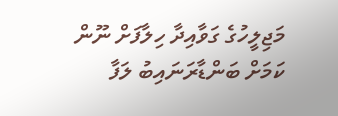މަޖިލީހުގެ ގަވާއިދާ ހިލާފަށް ނޫން ކަމަށް ބަންޑާރަނައިބު ލަފާ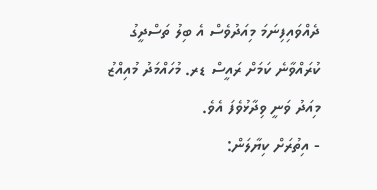ދެއްވައިފިނަމަ މިއަދުވެސް އެ ބިލު ތަސްދީގު ކުރައްވާނެ ކަމަށް ރައީސް ޑރ. މުހައްމަދު މުއިއްޒު މިއަދު ވަނީ ވިދާޅުވެފަ އެވެ.
- އިތުރަށް ކިޔާލަން: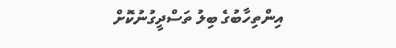އިންތިހާބުގެ ބިލު ތަސްދީގުނުކޮށް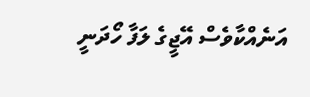އަނެއްކާވެސް އޭޖީގެ ލަފާ ހޯދަނީ